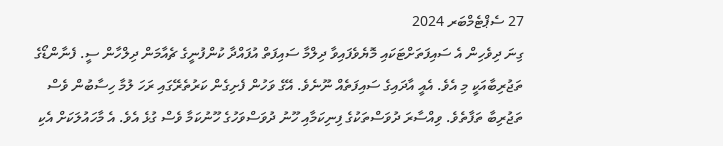27 ސެޕްޓެމްބަރ 2024
ގިނަ ދިވެހިން އެ ސައިފަތަށްޓަކައި މޮޔެވެފައިވާ ދިލްމާ ސައިފަތް އުފައްދާ ކުންފުނީގެ ޗެއާމަން ދިލްހާން ސީ. ފެނާންޑޯގެ ތަޖުރިބާއަކީ މި އެވެ. އެއީ އާދައިގެ ސައިފަތެއް ނޫނެވެ. އޭގެ ވަހުން ފެށިގެން ކަރުތެރޭގައި ރަހަ ލުމާ ހިސާބުން ވެސް ތަޖުރިބާ ތަފާތެވެ. ވިއްސާރަ ދުވަސްތަކުގެ ފިނިކަމާއި ހޫނު ދުވަސްވަހުގެ ހޫނުކަމާ ވެސް ގުޅެ އެވެ. އެ މާހައުލަކަށް އެކި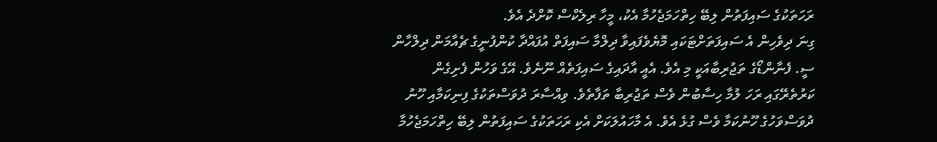ރަހަތަކުގެ ސައިފަތުން ލިބޭ ހިތްހަމަޖެހުމާ އެކު، މީހާ ރިލެކްސް ކޮށްދެ އެވެ.
ގިނަ ދިވެހިން އެ ސައިފަތަށްޓަކައި މޮޔެވެފައިވާ ދިލްމާ ސައިފަތް އުފައްދާ ކުންފުނީގެ ޗެއާމަން ދިލްހާން ސީ. ފެނާންޑޯގެ ތަޖުރިބާއަކީ މި އެވެ. އެއީ އާދައިގެ ސައިފަތެއް ނޫނެވެ. އޭގެ ވަހުން ފެށިގެން ކަރުތެރޭގައި ރަހަ ލުމާ ހިސާބުން ވެސް ތަޖުރިބާ ތަފާތެވެ. ވިއްސާރަ ދުވަސްތަކުގެ ފިނިކަމާއި ހޫނު ދުވަސްވަހުގެ ހޫނުކަމާ ވެސް ގުޅެ އެވެ. އެ މާހައުލަކަށް އެކި ރަހަތަކުގެ ސައިފަތުން ލިބޭ ހިތްހަމަޖެހުމާ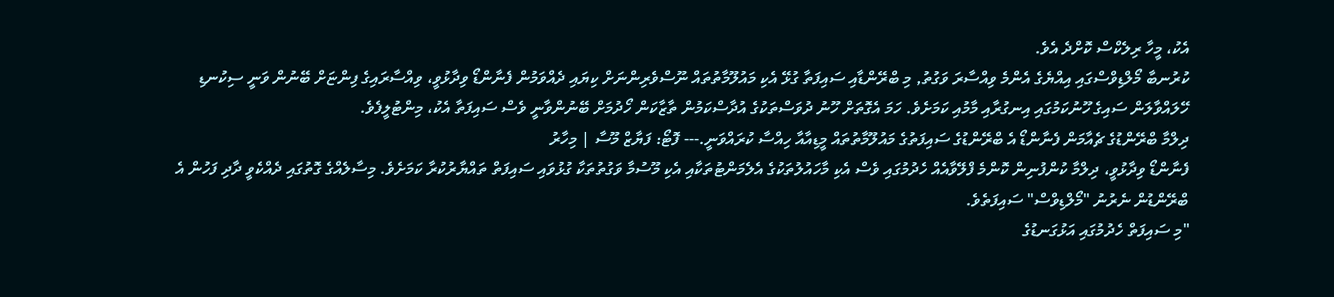އެކު، މީހާ ރިލެކްސް ކޮށްދެ އެވެ.
ކުރުނބާ މޯލްޑިވްސްގައި އިއްޔެގެ އެންމެ ވިއްސާރަ ވަގުތު, މި ބްރޭންޑާއި ސައިފަތާ ގުޅޭ އެކި މައުލޫމާތުތައް ނޫސްވެރިންނަށް ކިޔައި ދެއްވަމުން ފެނާންޑޯ ވިދާޅުވީ، ވިއްސާރައިގެ ފިންޏަށް ބޭނުން ވަނީ ސިކުނޑި ހޭލައްވާލަން ސައިގެ ހޫނުކަމުގައި އިނގުރާއި މާމުއި ކަމަށެވެ. ހަމަ އެގޮތަށް ހޫނު ދުވަސްތަކުގެ އުދާސްކަމުން ތާޒާކަން ހޯދުމަށް ބޭނުންވާނީ ވެސް ސައިފަތާ އެކު، މިންޓުލީފެވެ.
ދިލްމާ ބްރޭންޑުގެ ޗެއާމަން ފެނާންޑޯ އެ ބްރޭންޑުގެ ސައިފަތުގެ މައުލޫމާތުތައް މީޑިއާއާ ހިއްސާ ކުރައްވަނީ.--- ފޮޓޯ: ފަޔާޒް މޫސާ | މިހާރު
ފެނާންޑޯ ވިދާޅުވީ، ދިލްމާ ކުންފުނިން ކޮންމެ ފްލޭވާއެއް ހެދުމުގައި ވެސް އެކި މާހައުލުތަކުގެ އެލެމަންޓުތަކާއި އެކި މޫސުމާ ވަގުތުތަކާ ގުޅުވައި ސައިފަތް ތައްޔާރުކުރާ ކަމަށެވެ. މިސާލެއްގެ ގޮތުގައި ދެއްކެވީ ދާދި ފަހުން އެ ބްރޭންޑުން ނެރުނު "މޯލްޑިވްސް" ސައިފަތެވެ.
"މި ސައިފަތް ހެދުމުގައި އަޅުގަނޑުގެ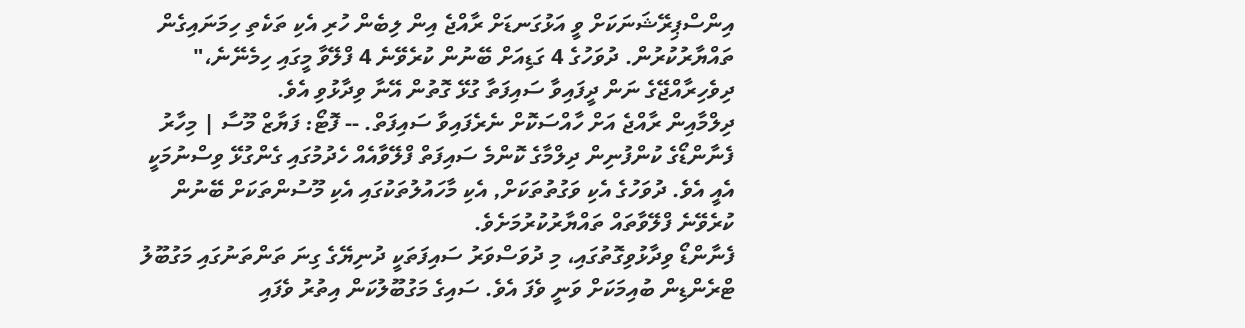އިންސްޕިރޭޝަނަކަށް ވީ އަޅުގަނޑަށް ރާއްޖެ އިން ލިބެން ހުރި އެކި ތަކެތި ހިމަނައިގެން ތައްޔާރުކުރުން. ދުވަހުގެ 4 ގަޑިއަށް ބޭނުން ކުރެވޭނެ 4 ފްލޭވާ މީގައި ހިމެނޭނެ،" ދިވެހިރާއްޖޭގެ ނަން ދީފައިވާ ސައިފަތާ ގުޅޭ ގޮތުން އޭނާ ވިދާޅުވި އެވެ.
ދިލްމާއިން ރާއްޖެ އަށް ހާއްސަކޮށް ނެރެފައިވާ ސައިފަތް. -- ފޮޓޯ: ފަޔާޒް މޫސާ | މިހާރު
ފެނާންޑޯގެ ކުންފުނިން ދިލްމާގެ ކޮންމެ ސައިފަތް ފްލޭވާއެއް ހެދުމުގައި ގެންގުޅޭ ވިސްނުމަކީ އެއީ އެވެ. ދުވަހުގެ އެކި ވަގުތުތަކަށް, އެކި މާހައުލުތަކުގައި އެކި މޫސުންތަކަށް ބޭނުން ކުރެވޭނެ ފްލޭވާތައް ތައްޔާރުކުރުމަށެވެ.
ފެނާންޑޯ ވިދާޅުވިގޮތުގައި، މި ދުވަސްވަރު ސައިފަތަކީ ދުނިޔޭގެ ގިނަ ތަންތަނުގައި މަގުބޫލު ޓްރެންޑިން ބުއިމަކަށް ވަނީ ވެފަ އެވެ. ސައިގެ މަގުބޫލުކަން އިތުރު ވެފައި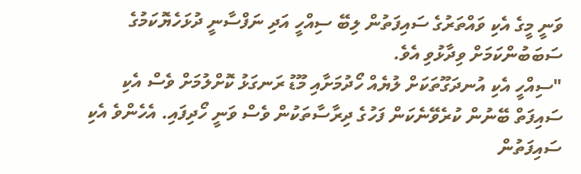ވަނީ މީގެ އެކި ވައްތަރުގެ ސައިފަތުން ލިބޭ ސިއްހީ އަދި ނަފްސާނީ ދުޅަހެޔޮކަމުގެ ސަބަބުންކަމަށް ވިދާޅުވި އެވެ.
"ސިއްހީ އެކި އުނދަގޫތަކަށް ލުޔެއް ހޯދުމަށާއި މޫޑު ރަނގަޅު ކޮށްލުމަށް ވެސް އެކި ސައިފަތް ބޭނުން ކުރެވޭނެކަން ފަހުގެ ދިރާސާތަކުން ވެސް ވަނީ ހޯދިފައި. އެހެންވެ އެކި ސައިފަތުން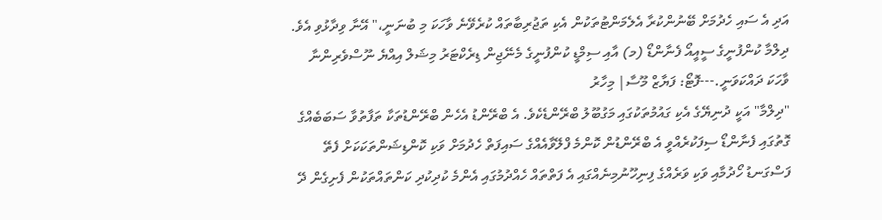އަދި އެ ސައި ހެދުމަށް ބޭނުންކުރާ އެލެމަންޓުތަކުން އެކި ތަޖުރިބާތައް ކުރެވޭނެ ވާހަކަ މި ބުނަނީ،" އޭނާ ވިދާޅުވި އެވެ.
ދިލްމާ ކުންފުނީގެ ސީއީއޯ ފެނާންޑޯ (މ) އާއި ސިމްޑީ ކުންފުނީގެ މެނޭޖިން ޑިރެކްޓަރު މިޝަލް އިއްޔެ ނޫސްވެރިންނާ ވާހަކަ ދައްކަވަނީ.---ފޮޓޯ: ފަޔާޒް މޫސާ| މިހާރު
"ދިލްމާ" އަކީ ދުނިޔޭގެ އެކި ގައުމުތަކުގައި މަގުބޫލު ބްރޭންޑެކެވެ. އެ ބްރޭންޑު އެހެން ބްރޭންޑުތަކާ ތަފާތުވާ ސަބަބެއްގެ ގޮތުގައި ފެނާންޑޯ ސިފަކުރެއްވީ އެ ބްރޭންޑުން ކޮންމެ ފްލޭވާއެއްގެ ސައިފަތް ހެދުމަށް ވަކި ކޮންޑިޝަންތަކަކަށް ފެތޭ ފަސްގަނޑު ހޯދުމާއި ވަކި ވަރެއްގެ ފިނިހޫނުމިނެއްގައި އެ ފަތްތައް ހެއްދުމުގައި އެންމެ ކުދިކުދި ކަންތައްތަކުން ފެށިގެން ދޭ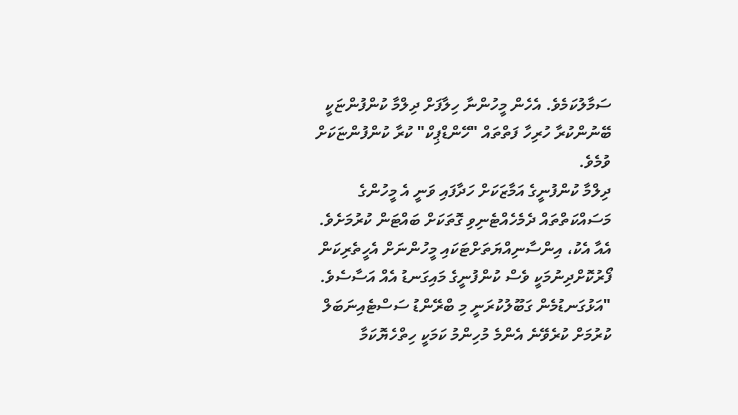ސަމާލުކަމެވެ. އެހެން މީހުންނާ ހިލާފަށް ދިލްމާ ކުންފުންޏަކީ ބޭނުންކުރާ ހުރިހާ ފަތްތައް "ހޭންޑްޕިކް" ކުރާ ކުންފުންޏަކަށް ވުމެވެ.
ދިލްމާ ކުންފުނީގެ އަމާޒަކަށް ހަދާފައި ވަނީ އެ މީހުންގެ މަސައްކަތްތައް ދެމެހެއްޓެނިވި ގޮތަކަށް ބައްޓަން ކުރުމަށެވެ. އެއާ އެކު، އިންސާނިއްޔަތަށްޓަކައި މީހުންނަށް އެހީތެރިކަން ފޯރުކޮށްދިނުމަކީ ވެސް ކުންފުނީގެ މައިގަނޑު އެއް އަސާސެވެ.
"އަޅުގަނޑުމެން ގަބޫލުކުރަނީ މި ބްރޭންޑު ސަސްޓެއިނަބަލް ކުރުމަށް ކުރެވޭނެ އެންމެ މުހިންމު ކަމަކީ ހިތްހެޔޮކަމާ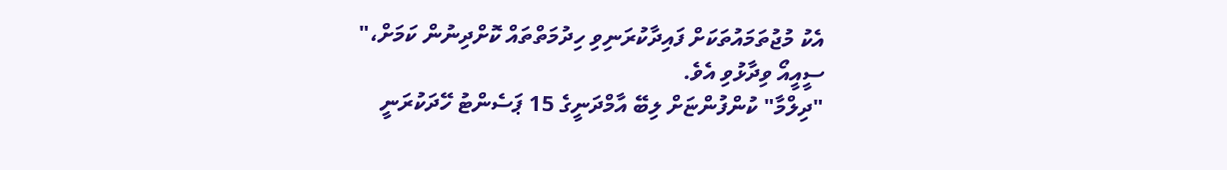އެކު މުޖުތަމައުތަކަށް ފައިދާކުރަނިވި ހިދުމަތްތައް ކޮށްދިނުން ކަމަށް،" ސީއީއޯ ވިދާޅުވި އެވެ.
"ދިލްމާ" ކުންފުންޏަށް ލިބޭ އާމްދަނީގެ 15 ޕަސެންޓު ހޭދަކުރަނީ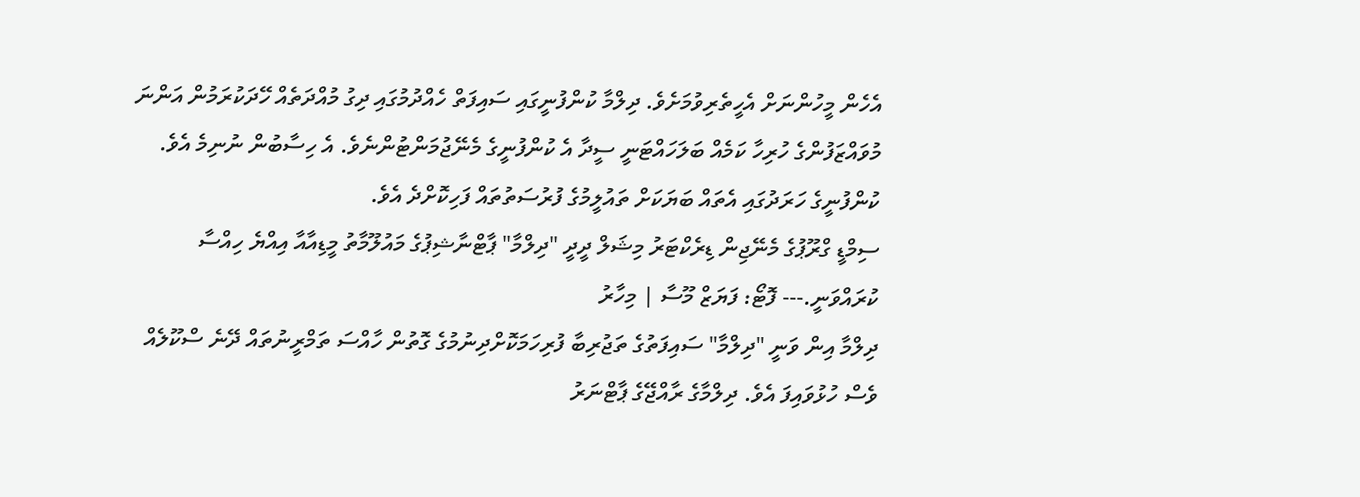އެހެން މީހުންނަށް އެހީތެރިވުމަށެވެ. ދިލްމާ ކުންފުނީގައި ސައިފަތް ހެއްދުމުގައި ދިގު މުއްދަތެއް ހޭދަކުރަމުން އަންނަ މުވައްޒަފުންގެ ހުރިހާ ކަމެއް ބަލަހައްޓަނީ ސީދާ އެ ކުންފުނީގެ މެނޭޖުމަންޓުންނެވެ. އެ ހިސާބުން ނުނިމެ އެވެ. ކުންފުނީގެ ހަރަދުގައި އެތައް ބަޔަކަށް ތައުލީމުގެ ފުރުސަތުތައް ފަހިކޮށްދެ އެވެ.
ސިމްޑީ ގްރޫޕުގެ މެނޭޖިން ޑިރެކްޓަރު މިޝަލް ދީދީ "ދިލްމާ" ޕާޓްނާޝިޕުގެ މައުލޫމާތު މީޑިއާއާ އިއްޔެ ހިއްސާ ކުރައްވަނީ.--- ފޮޓޯ: ފަޔަޒް މޫސާ | މިހާރު
ދިލްމާ އިން ވަނީ "ދިލްމާ" ސައިފަތުގެ ތަޖުރިބާ ފުރިހަމަކޮށްދިނުމުގެ ގޮތުން ހާއްސަ ތަމްރީނުތައް ދޭނެ ސްކޫލެއް ވެސް ހުޅުވައިފަ އެވެ. ދިލްމާގެ ރާއްޖޭގެ ޕާޓްނަރު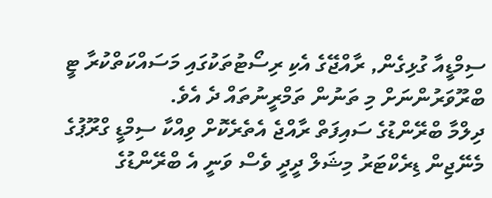ސިމްޑީއާ ގުޅިގެން, ރާއްޖޭގެ އެކި ރިސޯޓުތަކުގައި މަސައްކަތްކުރާ ޓީ ބްރޫވަރުންނަށް މި ތަނުން ތަމްރީނުތައް ދެ އެވެ.
ދިލްމާ ބްރޭންޑުގެ ސައިފަތް ރާއްޖެ އެތެރެކޮށް ވިއްކާ ސިމްޑީ ގްރޫޕުގެ މެނޭޖިން ޑިރެކްޓަރު މިޝަލް ދީދީ ވެސް ވަނީ އެ ބްރޭންޑުގެ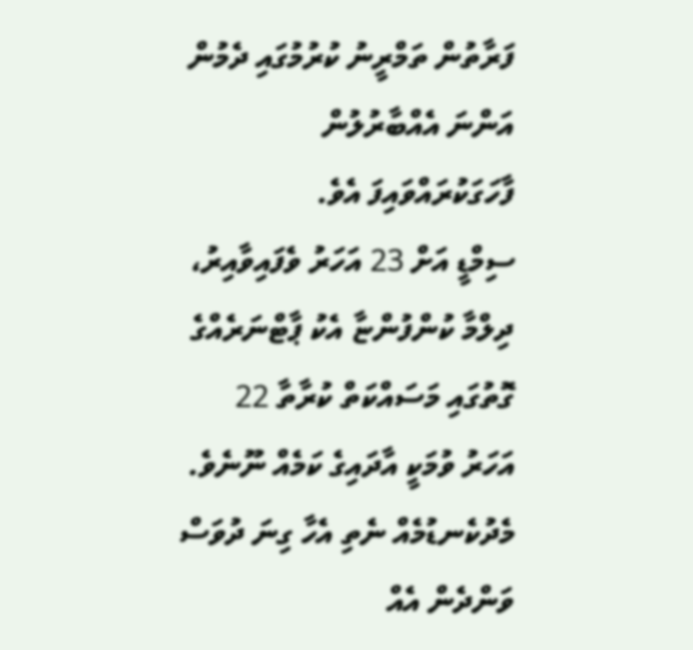ފަރާތުން ތަމްރީނު ކުރުމުގައި ދެމުން އަންނަ އެއްބާރުލުން ފާހަގަކުރައްވައިފަ އެވެ.
ސިމްޑީ އަށް 23 އަހަރު ވެފައިވާއިރު، ދިލްމާ ކުންފުންޏާ އެކު ޕާޓްނަރެއްގެ ގޮތުގައި މަސައްކަތް ކުރާތާ 22 އަހަރު ވުމަކީ އާދައިގެ ކަމެއް ނޫނެވެ. މެދުކެނޑުމެއް ނެތި އެހާ ގިނަ ދުވަސް ވަންދެން އެއް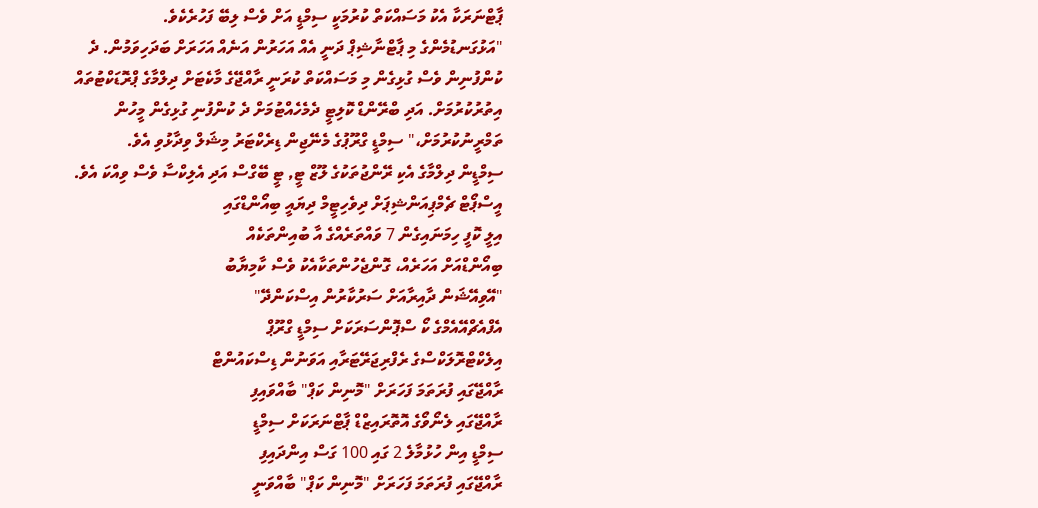ޕާޓްނަރަކާ އެކު މަސައްކަތް ކުރުމަކީ ސިމްޑީ އަށް ވެސް ލިބޭ ފަހުރެކެވެ.
"އަޅުގަނޑުމެންގެ މި ޕާޓްނާޝިޕް ދަނީ އެއް އަހަރުން އަނެއް އަހަރަށް ބަދަހިވަމުން. ދެ ކުންފުނިން ވެސް ގުޅިގެން މި މަސައްކަތް ކުރަނީ ރާއްޖޭގެ މާކެޓަށް ދިލްމާގެ ޕްރޮޑަކްޓުތައް އިތުރުކުރުމަށް. އަދި ބްރޭންޑް ކޮލިޓީ ދެމެހެއްޓުމަށް ދެ ކުންފުނި ގުޅިގެން މީހުން ތަމްރީނުކުރުމަށް،" ސިމްޑީ ގްރޫޕުގެ މެނޭޖިން ޑިރެކްޓަރު މިޝަލް ވިދާޅުވި އެވެ.
ސިމްޑީން ދިލްމާގެ އެކި ރޭންޖުތަކުގެ ލޫޒް ޓީ, ޓީ ބޭގްސް އަދި އެލިކްސާ ވެސް ވިއްކަ އެވެ.
އީސްޕޯޓް ޗެމްޕިއަންޝިޕަށް ދިވެހިޓީމް ދިޔައީ ބިއޯންޑްގައި
އިލީ ކޮފީ ހިމަނައިގެން 7 ވައްތަރެއްގެ އާ ބުއިންތަކެއް
ބިއޯންޑްއަށް އަހަރެއް، ގޮންޖެހުންތަކާއެކު ވެސް ކާމިޔާބު
"އޭވިއޭޝަން ދާއިރާއަށް ސަރުކާރުން އިސްކަންދޭ"
އެފްއެޗްއޭއެމްގެ ކޯ ސްޕޮންސަރަކަށް ސިމްޑީ ގްރޫޕް
އިލެކްޓްރޮލަކްސްގެ ރެފްރިޖަރޭޓަރާއި އަވަނުން ޑިސްކައުންޓް
ރާއްޖޭގައި ފުރަތަމަ ފަހަރަށް "މޮނިން ކަޕް" ބާއްވައިފި
ރާއްޖޭގައި ލެނޯވޯގެ އޮތޮރައިޒްޑް ޕާޓްނަރަކަށް ސިމްޑީ
ސިމްޑީ އިން ހުޅުމާލެ 2 ގައި 100 ގަސް އިންދައިފި
ރާއްޖޭގައި ފުރަތަމަ ފަހަރަށް "މޮނިން ކަޕް" ބާއްވަނީ